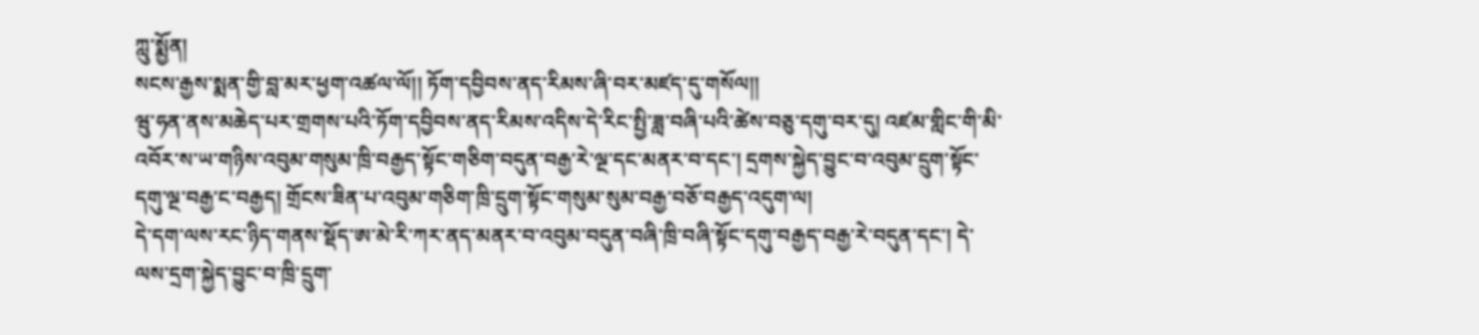ཀླུ་སྨྱོན།
སངས་རྒྱས་སྨན་གྱི་བླ་མར་ཕྱག་འཚལ་ལོ།། ཏོག་དབྱིབས་ནད་རིམས་ཞི་བར་མཛད་དུ་གསོལ།།
ཝུ་ཧན་ནས་མཆེད་པར་གྲགས་པའི་ཏོག་དབྱིབས་ནད་རིམས་འདིས་དེ་རིང་སྤྱི་ཟླ་བཞི་པའི་ཚེས་བཅུ་དགུ་བར་དུ། འཛམ་གླིང་གི་མི་འབོར་ས་ཡ་གཉིས་འབུམ་གསུམ་ཁྲི་བརྒྱད་སྟོང་གཅིག་བདུན་བརྒྱ་རེ་ལྔ་དང་མནར་བ་དང་། དྲགས་སྐྱེད་བྱུང་བ་འབུམ་དྲུག་སྟོང་དགུ་ལྔ་བརྒྱ་ང་བརྒྱད། གྲོངས་ཟིན་པ་འབུམ་གཅིག་ཁྲི་དྲུག་སྟོང་གསུམ་སུམ་བརྒྱ་བཅོ་བརྒྱད་འདུག་ལ།
དེ་དག་ལས་རང་ཉིད་གནས་སྡོད་ཨ་མེ་རི་ཀར་ནད་མནར་བ་འབུམ་བདུན་བཞི་ཁྲི་བཞི་སྟོང་དགུ་བརྒྱད་བརྒྱ་རེ་བདུན་དང་། དེ་ལས་དྲག་སྐྱེད་བྱུང་བ་ཁྲི་དྲུག་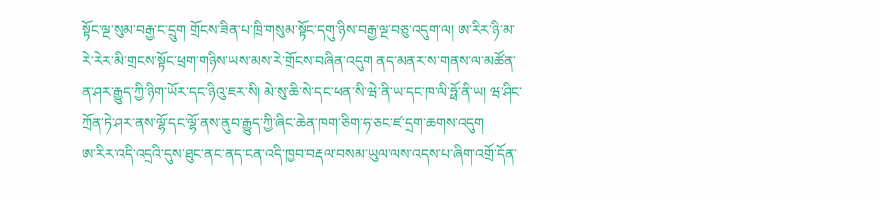སྟོང་ལྔ་སུམ་བརྒྱ་ང་དྲུག གྲོངས་ཟིན་པ་ཁྲི་གསུམ་སྟོང་དགུ་ཉིས་བརྒྱ་ལྔ་བཅུ་འདུག་ལ། ཨ་རིར་ཉི་མ་རེ་རེར་མི་གྲངས་སྟོང་ཕྲག་གཉིས་ཡས་མས་རེ་གྲོངས་བཞིན་འདུག ནད་མནར་ས་གནས་ལ་མཚོན་ན་ཤར་རྒྱུད་ཀྱི་ཉིག་ཡོར་དང་ཉིའུ་ཇར་སི། མེ་སུ་ཆི་སེ་དང་ཕན་སི་ཝེ་ནི་ཡ་དང་ཁ་ལི་ཧྥོ་ནི་ཡ། ཝ་ཤིང་ཀྲོན་ཏེ་ཤར་ནས་ལྷོ་དང་ལྷོ་ནས་ནུབ་རྒྱུད་ཀྱི་ཞིང་ཆེན་ཁག་ཅིག་ཧ་ཅང་ཛ་དྲག་ཆགས་འདུག
ཨ་རིར་འདི་འདྲའི་དུས་ཐུང་ནང་ནད་ངན་འདི་ཁྱབ་བརྡལ་བསམ་ཡུལ་ལས་འདས་པ་ཞིག་འགྲོ་དོན་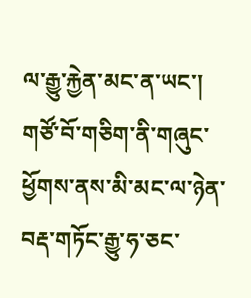ལ་རྒྱུ་རྐྱེན་མང་ན་ཡང་། གཙོ་བོ་གཅིག་ནི་གཞུང་ཕྱོགས་ནས་མི་མང་ལ་ཉེན་བརྡ་གཏོང་རྒྱུ་ཧ་ཅང་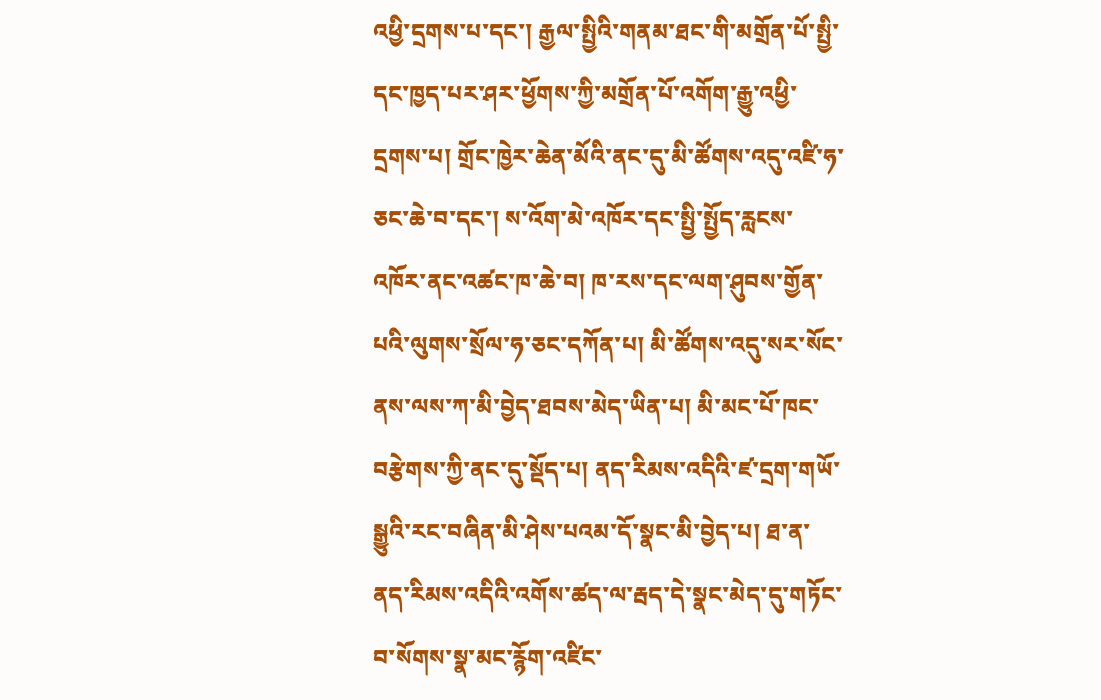འཕྱི་དྲགས་པ་དང་། རྒྱལ་སྤྱིའི་གནམ་ཐང་གི་མགྲོན་པོ་སྤྱི་དང་ཁྱད་པར་ཤར་ཕྱོགས་ཀྱི་མགྲོན་པོ་འགོག་རྒྱུ་འཕྱི་དྲགས་པ། གྲོང་ཁྱེར་ཆེན་མོའི་ནང་དུ་མི་ཚོགས་འདུ་འཛི་ཧ་ཅང་ཆེ་བ་དང་། ས་འོག་མེ་འཁོར་དང་སྤྱི་སྤྱོད་རླངས་འཁོར་ནང་འཚང་ཁ་ཆེ་བ། ཁ་རས་དང་ལག་ཤུབས་གྱོན་པའི་ལུགས་སྲོལ་ཧ་ཅང་དཀོན་པ། མི་ཚོགས་འདུ་སར་སོང་ནས་ལས་ཀ་མི་བྱེད་ཐབས་མེད་ཡིན་པ། མི་མང་པོ་ཁང་བརྩེགས་ཀྱི་ནང་དུ་སྡོད་པ། ནད་རིམས་འདིའི་ཛ་དྲག་གཡོ་སྒྱུའི་རང་བཞིན་མི་ཤེས་པའམ་དོ་སྣང་མི་བྱེད་པ། ཐ་ན་ནད་རིམས་འདིའི་འགོས་ཚད་ལ་རྦད་དེ་སྣང་མེད་དུ་གཏོང་བ་སོགས་སྣ་མང་རྙོག་འཛིང་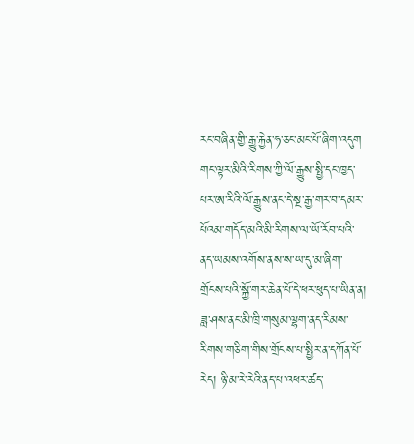རང་བཞིན་གྱི་རྒྱུ་རྐྱེན་ཧ་ཅང་མང་པོ་ཞིག་འདུག
གང་ལྟར་མིའི་རིགས་ཀྱི་ལོ་རྒྱུས་སྤྱི་དང་ཁྱད་པར་ཨ་རིའི་ལོ་རྒྱུས་ནང་དེ་སྔ་རྒྱ་གར་བ་དམར་པོའམ་གདོད་མའི་མི་རིགས་ལ་ཡོ་རོབ་པའི་ནད་ཡམས་འགོས་ནས་ས་ཡ་དུ་མ་ཞིག་གྲོངས་པའི་སྐྱོ་གར་ཆེན་པོ་དེ་ཕར་ཕུད་པ་ཡིན་ན། ཟླ་ཤས་ནང་མི་ཁྲི་གསུམ་ལྷག་ནད་རིམས་རིགས་གཅིག་གིས་གྲོངས་པ་སྤྱིར་ན་དཀོན་པོ་རེད། ཉི་མ་རེ་རེའི་ནད་པ་འཕར་ཚད་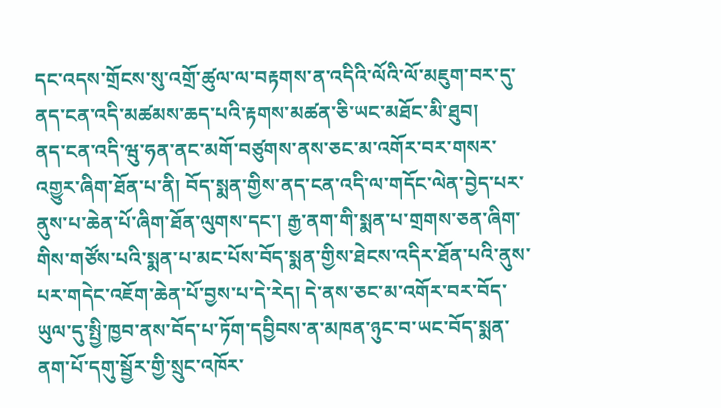དང་འདས་གྲོངས་སུ་འགྲོ་ཚུལ་ལ་བརྟགས་ན་འདིའི་ལོའི་ལོ་མཇུག་བར་དུ་ནད་ངན་འདི་མཚམས་ཆད་པའི་རྟགས་མཚན་ཅི་ཡང་མཐོང་མི་ཐུབ།
ནད་ངན་འདི་ཝུ་ཧན་ནང་མགོ་བཙུགས་ནས་ཅང་མ་འགོར་བར་གསར་འགྱུར་ཞིག་ཐོན་པ་ནི། བོད་སྨན་གྱིས་ནད་ངན་འདི་ལ་གདོང་ལེན་བྱེད་པར་ནུས་པ་ཆེན་པོ་ཞིག་ཐོན་ལུགས་དང་། རྒྱ་ནག་གི་སྨན་པ་གྲགས་ཅན་ཞིག་གིས་གཙོས་པའི་སྨན་པ་མང་པོས་བོད་སྨན་གྱིས་ཐེངས་འདིར་ཐོན་པའི་ནུས་པར་གདེང་འཇོག་ཆེན་པོ་བྱས་པ་དེ་རེད། དེ་ནས་ཅང་མ་འགོར་བར་བོད་ཡུལ་དུ་སྤྱི་ཁྱབ་ནས་བོད་པ་ཏོག་དབྱིབས་ན་མཁན་ཉུང་བ་ཡང་བོད་སྨན་ནག་པོ་དགུ་སྦྱོར་གྱི་སྲུང་འཁོར་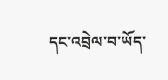དང་འབྲེལ་བ་ཡོད་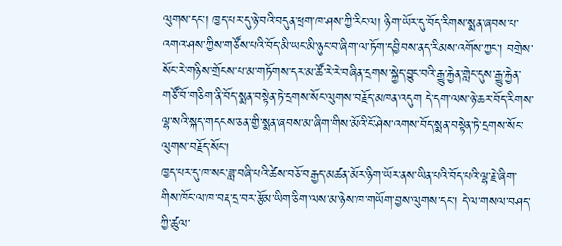ལུགས་དང་། ཁྱད་པར་དུ་ཉེ་བའི་བདུན་ཕྲག་ཁ་ཤས་ཀྱི་རིང་ལ། ཉིག་ཡོར་དུ་བོད་རིགས་སྨན་ཞབས་པ་འགའ་ཤས་ཀྱིས་གཙོས་པའི་བོད་མི་ཡང་མི་ཉུང་བ་ཞིག་ལ་ཏོག་དབྱིབས་ནད་རིམས་འགོས་ཀྱང་། བགྲེས་སོང་རེ་གཉིས་གྲོངས་པ་མ་གཏོགས་དར་མ་ཚོ་རེ་རེ་བཞིན་དྲགས་སྐྱེད་བྱུང་བའི་རྒྱུ་རྐྱེན་གླེང་དུས་རྒྱུ་རྐྱེན་གཙོ་བོ་གཅིག་ནི་བོད་སྨན་བསྟེན་ཏེ་དྲགས་སོང་ལུགས་བརྗོད་མཁན་འདུག དེ་དག་ལས་ཉེ་ཆར་བོད་རིགས་ལྷ་སའི་སྐད་གདངས་ཅན་གྱི་སྨན་ཞབས་མ་ཞིག་གིས་མོའི་ངོ་ཤེས་འགས་བོད་སྨན་བསྟེན་ཏེ་དྲགས་སོང་ལུགས་བརྗོད་སོང་།
ཁྱད་པར་དུ་ཁ་སང་ཟླ་བཞི་པའི་ཚེས་བཅོ་བརྒྱད་མཚན་མོར་ཉིག་ཡོར་ནས་ཡིན་པའི་བོད་པའི་ལྷ་རྗེ་ཞིག་གིས་ཁོང་ལ་ཁ་བརྡ་དྲ་བར་རྩོམ་ཡིག་ཅིག་ལས་མ་ཉེས་ཁ་གཡོག་བྱས་ལུགས་དང་། དེ་ལ་གསལ་བཤད་ཀྱི་ཚུལ་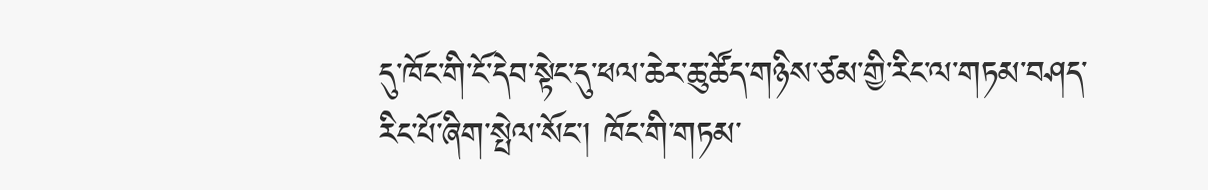དུ་ཁོང་གི་ངོ་དེབ་སྟེང་དུ་ཕལ་ཆེར་ཆུ་ཚོད་གཉིས་ཙམ་གྱི་རིང་ལ་གཏམ་བཤད་རིང་པོ་ཞིག་སྤེལ་སོང་། ཁོང་གི་གཏམ་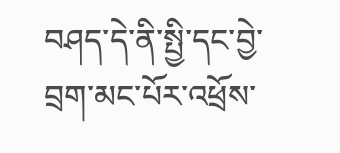བཤད་དེ་ནི་སྤྱི་དང་བྱེ་བྲག་མང་པོར་འཕྲོས་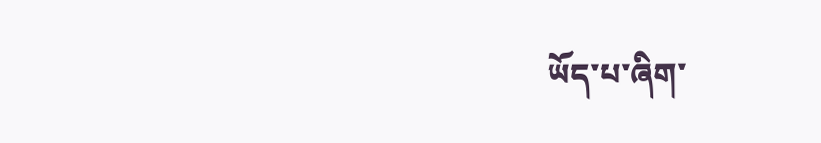ཡོད་པ་ཞིག་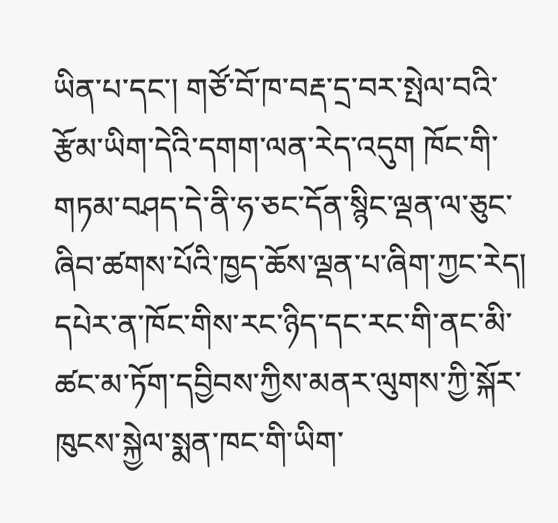ཡིན་པ་དང་། གཙོ་བོ་ཁ་བརྡ་དྲ་བར་སྤེལ་བའི་རྩོམ་ཡིག་དེའི་དགག་ལན་རེད་འདུག ཁོང་གི་གཏམ་བཤད་དེ་ནི་ཧ་ཅང་དོན་སྙིང་ལྡན་ལ་ཅུང་ཞིབ་ཚགས་པོའི་ཁྱད་ཆོས་ལྡན་པ་ཞིག་ཀྱང་རེད། དཔེར་ན་ཁོང་གིས་རང་ཉིད་དང་རང་གི་ནང་མི་ཚང་མ་ཏོག་དབྱིབས་ཀྱིས་མནར་ལུགས་ཀྱི་སྐོར་ཁུངས་སྐྱེལ་སྨན་ཁང་གི་ཡིག་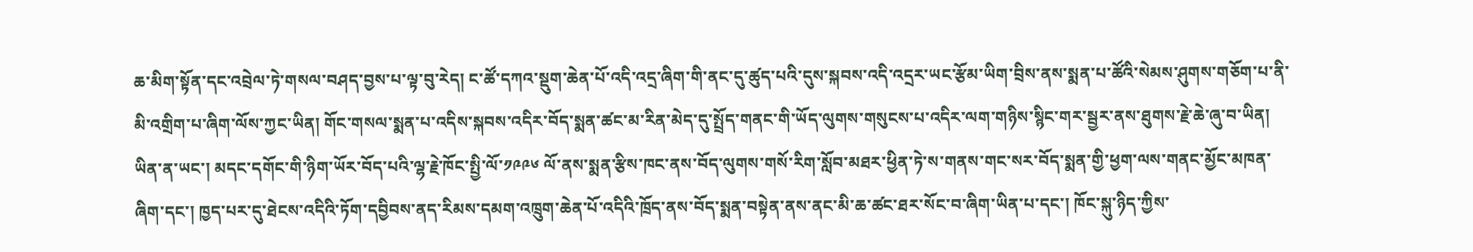ཆ་མིག་སྟོན་དང་འབྲེལ་ཏེ་གསལ་བཤད་བྱས་པ་ལྟ་བུ་རེད། ང་ཚོ་དཀའ་སྡུག་ཆེན་པོ་འདི་འདྲ་ཞིག་གི་ནང་དུ་ཚུད་པའི་དུས་སྐབས་འདི་འདྲར་ཡང་རྩོམ་ཡིག་བྲིས་ནས་སྨན་པ་ཚོའི་སེམས་ཤུགས་གཅོག་པ་ནི་མི་འགྲིག་པ་ཞིག་ལོས་ཀྱང་ཡིན། གོང་གསལ་སྨན་པ་འདིས་སྐབས་འདིར་བོད་སྨན་ཚང་མ་རིན་མེད་དུ་སྤྲོད་གནང་གི་ཡོད་ལུགས་གསུངས་པ་འདིར་ལག་གཉིས་སྙིང་གར་སྦྱར་ནས་ཐུགས་རྗེ་ཆེ་ཞུ་བ་ཡིན།
ཡིན་ན་ཡང་། མདང་དགོང་གི་ཉིག་ཡོར་བོད་པའི་ལྷ་རྗེ་ཁོང་སྤྱི་ལོ་༡༩༩༦ ལོ་ནས་སྨན་རྩིས་ཁང་ནས་བོད་ལུགས་གསོ་རིག་སློབ་མཐར་ཕྱིན་ཏེ་ས་གནས་གང་སར་བོད་སྨན་གྱི་ཕྱག་ལས་གནང་མྱོང་མཁན་ཞིག་དང་། ཁྱད་པར་དུ་ཐེངས་འདིའི་ཏོག་དབྱིབས་ནད་རིམས་དམག་འཁྲུག་ཆེན་པོ་འདིའི་ཁྲོད་ནས་བོད་སྨན་བསྟེན་ནས་ནང་མི་ཆ་ཚང་ཐར་སོང་བ་ཞིག་ཡིན་པ་དང་། ཁོང་སྐུ་ཉིད་ཀྱིས་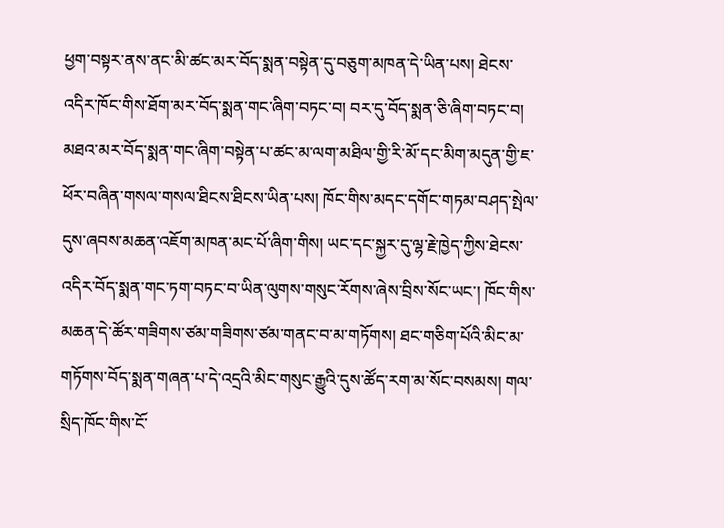ཕྱག་བསྟར་ནས་ནང་མི་ཚང་མར་བོད་སྨན་བསྟེན་དུ་བཅུག་མཁན་དེ་ཡིན་པས། ཐེངས་འདིར་ཁོང་གིས་ཐོག་མར་བོད་སྨན་གང་ཞིག་བཏང་བ། བར་དུ་བོད་སྨན་ཅི་ཞིག་བཏང་བ། མཐའ་མར་བོད་སྨན་གང་ཞིག་བསྟེན་པ་ཚང་མ་ལག་མཐིལ་གྱི་རི་མོ་དང་མིག་མདུན་གྱི་ཇ་ཕོར་བཞིན་གསལ་གསལ་ཐིངས་ཐིངས་ཡིན་པས། ཁོང་གིས་མདང་དགོང་གཏམ་བཤད་སྤེལ་དུས་ཞབས་མཆན་འཇོག་མཁན་མང་པོ་ཞིག་གིས། ཡང་དང་སྐྱར་དུ་ལྷ་རྗེ་ཁྱེད་ཀྱིས་ཐེངས་འདིར་བོད་སྨན་གང་ཏག་བཏང་བ་ཡིན་ལུགས་གསུང་རོགས་ཞེས་བྲིས་སོང་ཡང་། ཁོང་གིས་མཆན་དེ་ཚོར་གཟིགས་ཙམ་གཟིགས་ཙམ་གནང་བ་མ་གཏོགས། ཐང་གཅིག་པོའི་མིང་མ་གཏོགས་བོད་སྨན་གཞན་པ་དེ་འདྲའི་མིང་གསུང་རྒྱུའི་དུས་ཚོད་རག་མ་སོང་བསམས། གལ་སྲིད་ཁོང་གིས་ངོ་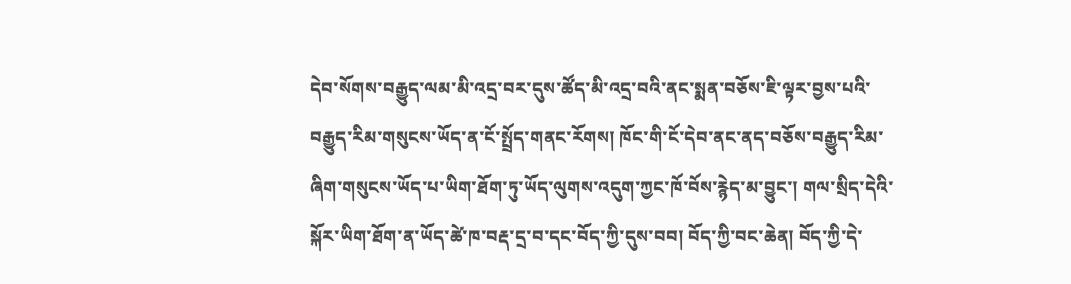དེབ་སོགས་བརྒྱུད་ལམ་མི་འདྲ་བར་དུས་ཚོད་མི་འདྲ་བའི་ནང་སྨན་བཅོས་ཇི་ལྟར་བྱས་པའི་བརྒྱུད་རིམ་གསུངས་ཡོད་ན་ངོ་སྤྲོད་གནང་རོགས། ཁོང་གི་ངོ་དེབ་ནང་ནད་བཅོས་བརྒྱུད་རིམ་ཞིག་གསུངས་ཡོད་པ་ཡིག་ཐོག་ཏུ་ཡོད་ལུགས་འདུག་ཀྱང་ཁོ་བོས་རྙེད་མ་བྱུང་། གལ་སྲིད་དེའི་སྐོར་ཡིག་ཐོག་ན་ཡོད་ཚེ་ཁ་བརྡ་དྲ་བ་དང་བོད་ཀྱི་དུས་བབ། བོད་ཀྱི་བང་ཆེན། བོད་ཀྱི་དེ་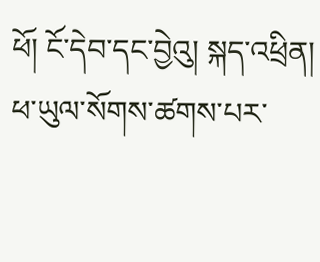ཕོ། ངོ་དེབ་དང་བྱེའུ། སྐད་འཕྲིན། ཕ་ཡུལ་སོགས་ཚགས་པར་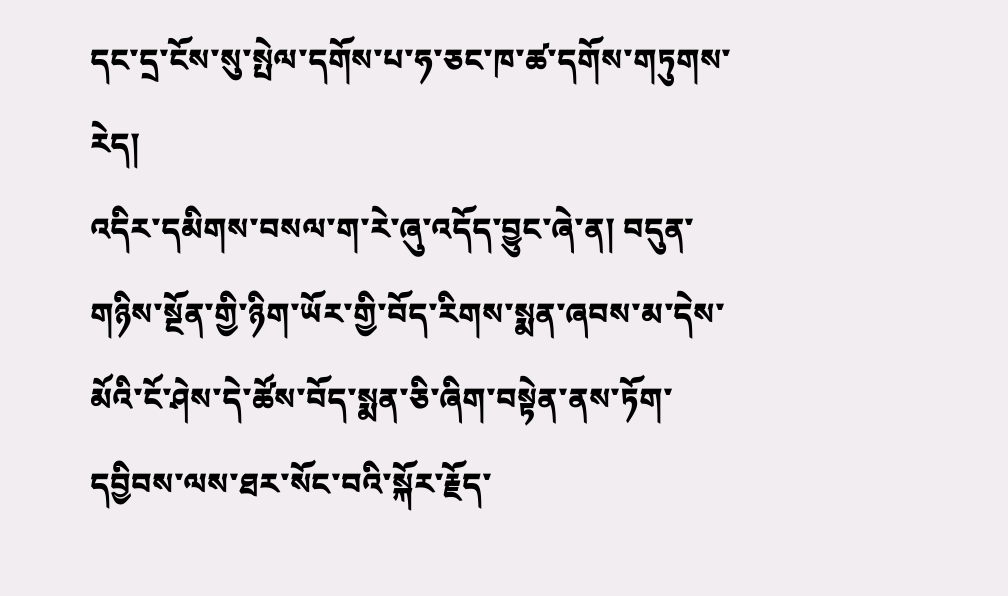དང་དྲ་ངོས་སུ་སྤེལ་དགོས་པ་ཧ་ཅང་ཁ་ཚ་དགོས་གཏུགས་རེད།
འདིར་དམིགས་བསལ་ག་རེ་ཞུ་འདོད་བྱུང་ཞེ་ན། བདུན་གཉིས་སྔོན་གྱི་ཉིག་ཡོར་གྱི་བོད་རིགས་སྨན་ཞབས་མ་དེས་མོའི་ངོ་ཤེས་དེ་ཚོས་བོད་སྨན་ཅི་ཞིག་བསྟེན་ནས་ཏོག་དབྱིབས་ལས་ཐར་སོང་བའི་སྐོར་རྗོད་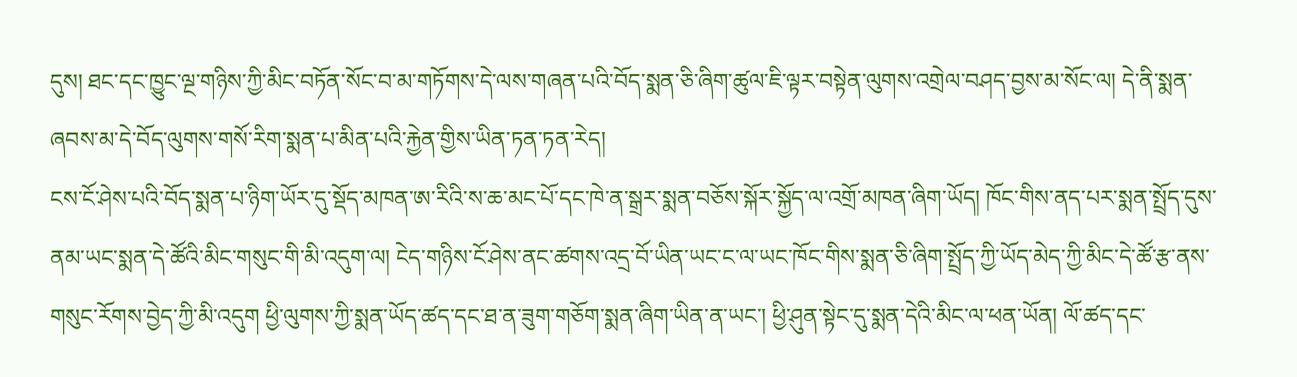དུས། ཐང་དང་ཁྱུང་ལྔ་གཉིས་ཀྱི་མིང་བཏོན་སོང་བ་མ་གཏོགས་དེ་ལས་གཞན་པའི་བོད་སྨན་ཅི་ཞིག་ཚུལ་ཇི་ལྟར་བསྟེན་ལུགས་འགྲེལ་བཤད་བྱས་མ་སོང་ལ། དེ་ནི་སྨན་ཞབས་མ་དེ་བོད་ལུགས་གསོ་རིག་སྨན་པ་མིན་པའི་རྐྱེན་གྱིས་ཡིན་ཏན་ཏན་རེད།
ངས་ངོ་ཤེས་པའི་བོད་སྨན་པ་ཉིག་ཡོར་དུ་སྡོད་མཁན་ཨ་རིའི་ས་ཆ་མང་པོ་དང་ཁེ་ན་སྒྲར་སྨན་བཅོས་སྐོར་སྐྱོད་ལ་འགྲོ་མཁན་ཞིག་ཡོད། ཁོང་གིས་ནད་པར་སྨན་སྤྲོད་དུས་ནམ་ཡང་སྨན་དེ་ཚོའི་མིང་གསུང་གི་མི་འདུག་ལ། ངེད་གཉིས་ངོ་ཤེས་ནང་ཚགས་འདྲ་བོ་ཡིན་ཡང་ང་ལ་ཡང་ཁོང་གིས་སྨན་ཅི་ཞིག་སྤྲོད་ཀྱི་ཡོད་མེད་ཀྱི་མིང་དེ་ཚོ་རྩ་ནས་གསུང་རོགས་བྱེད་ཀྱི་མི་འདུག ཕྱི་ལུགས་ཀྱི་སྨན་ཡོད་ཚད་དང་ཐ་ན་ཟུག་གཅོག་སྨན་ཞིག་ཡིན་ན་ཡང་། ཕྱི་ཤུན་སྟེང་དུ་སྨན་དེའི་མིང་ལ་ཕན་ཡོན། ལོ་ཚད་དང་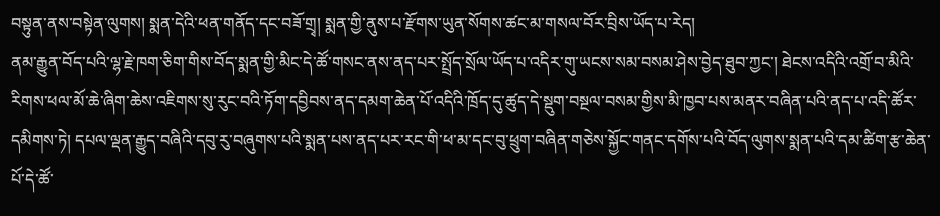བསྟུན་ནས་བསྟེན་ལུགས། སྨན་དེའི་ཕན་གནོད་དང་བཟོ་གྲྭ། སྨན་གྱི་ནུས་པ་རྫོགས་ཡུན་སོགས་ཚང་མ་གསལ་བོར་བྲིས་ཡོད་པ་རེད།
ནམ་རྒྱུན་བོད་པའི་ལྷ་རྗེ་ཁག་ཅིག་གིས་བོད་སྨན་གྱི་མིང་དེ་ཚོ་གསང་ནས་ནད་པར་སྤྲོད་སྲོལ་ཡོད་པ་འདིར་གུ་ཡངས་སམ་བསམ་ཤེས་བྱེད་ཐུབ་ཀྱང་། ཐེངས་འདིའི་འགྲོ་བ་མིའི་རིགས་ཕལ་མོ་ཆེ་ཞིག་ཆེས་འཇིགས་སུ་རུང་བའི་ཏོག་དབྱིབས་ནད་དམག་ཆེན་པོ་འདིའི་ཁྲོད་དུ་ཚུད་དེ་སྡུག་བསྔལ་བསམ་གྱིས་མི་ཁྱབ་པས་མནར་བཞིན་པའི་ནད་པ་འདི་ཚོར་དམིགས་ཏེ། དཔལ་ལྡན་རྒྱུད་བཞིའི་དབུ་རུ་བཞུགས་པའི་སྨན་པས་ནད་པར་རང་གི་ཕ་མ་དང་བུ་ཕྲུག་བཞིན་གཅེས་སྐྱོང་གནང་དགོས་པའི་བོད་ལུགས་སྨན་པའི་དམ་ཚིག་རྩ་ཆེན་པོ་དེ་ཚོ་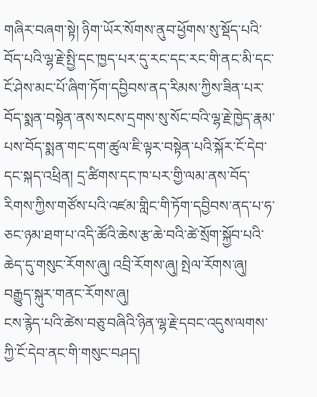གཞིར་བཞག་སྟེ། ཉིག་ཡོར་སོགས་ནུབ་ཕྱོགས་སུ་སྡོད་པའི་བོད་པའི་ལྷ་རྗེ་སྤྱི་དང་ཁྱད་པར་དུ་རང་དང་རང་གི་ནང་མི་དང་ངོ་ཤེས་མང་པོ་ཞིག་ཏོག་དབྱིབས་ནད་རིམས་ཀྱིས་ཟིན་པར་བོད་སྨན་བསྟེན་ནས་སངས་དྲགས་སུ་སོང་བའི་ལྷ་རྗེ་ཁྱེད་རྣམ་པས་བོད་སྨན་གང་དག་ཚུལ་ཇི་ལྟར་བསྟེན་པའི་སྐོར་ངོ་དེབ་དང་སྐད་འཕྲིན། དྲ་ཚིགས་དང་ཁ་པར་གྱི་ལམ་ནས་བོད་རིགས་ཀྱིས་གཙོས་པའི་འཛམ་གླིང་གི་ཏོག་དབྱིབས་ནད་པ་ཧ་ཅང་ཉམ་ཐག་པ་འདི་ཚོའི་ཆེས་རྩ་ཆེ་བའི་ཚེ་སྲོག་སྐྱོབ་པའི་ཆེད་དུ་གསུང་རོགས་ཞུ། འབྲི་རོགས་ཞུ། སྤེལ་རོགས་ཞུ། བརྒྱུད་སྐུར་གནང་རོགས་ཞུ།
ངས་རྙེད་པའི་ཚེས་བཅུ་བཞིའི་ཉིན་ལྷ་རྗེ་དབང་འདུས་ལགས་ཀྱི་ངོ་དེབ་ནང་གི་གསུང་བཤད།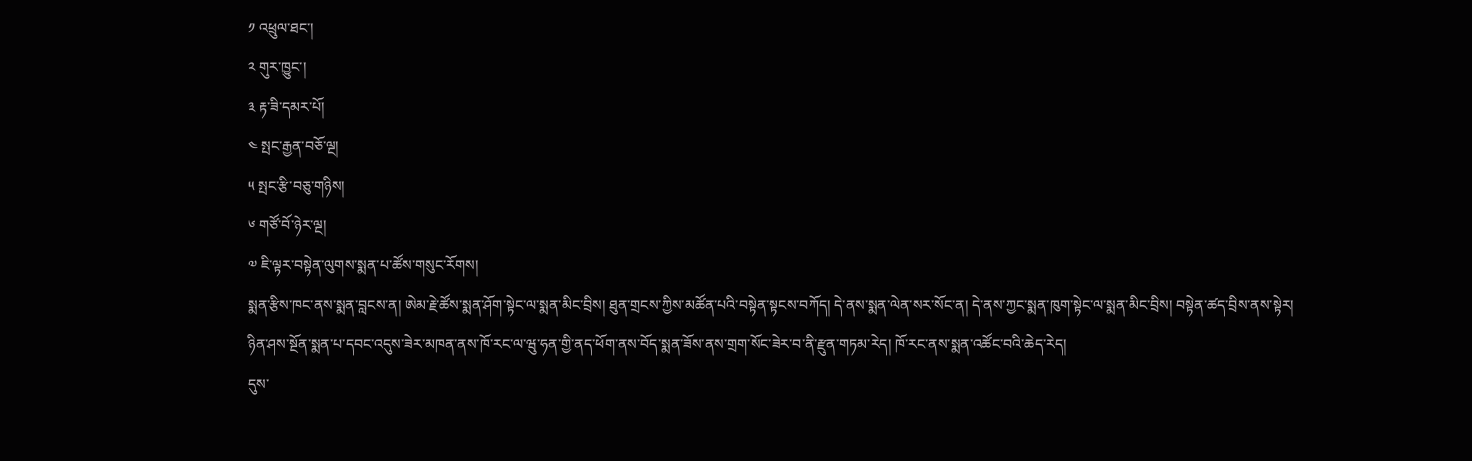༡ འཕྲུལ་ཐང་།
༢ གུར་ཁྱུང་།
༣ རྟ་ཟི་དམར་པོ།
༤ སྤང་རྒྱན་བཅོ་ལྔ།
༥ སྤང་རྩི་བཅུ་གཉིས།
༦ གཙོ་བོ་ཉེར་ལྔ།
༧ ཇི་ལྟར་བསྟེན་ལུགས་སྨན་པ་ཚོས་གསུང་རོགས།
སྨན་རྩིས་ཁང་ནས་སྨན་བླངས་ན། ཨེམ་རྗེ་ཚོས་སྨན་ཤོག་སྟེང་ལ་སྨན་མིང་བྲིས། ཐུན་གྲངས་ཀྱིས་མཚོན་པའི་བསྟེན་སྟངས་བཀོད། དེ་ནས་སྨན་ལེན་སར་སོང་ན། དེ་ནས་ཀྱང་སྨན་ཁུག་སྟེང་ལ་སྨན་མིང་བྲིས། བསྟེན་ཚད་བྲིས་ནས་སྟེར།
ཉིན་ཤས་སྔོན་སྨན་པ་དབང་འདུས་ཟེར་མཁན་ནས་ཁོ་རང་ལ་ཝུ་ཧན་གྱི་ནད་ཕོག་ནས་བོད་སྨན་ཟོས་ནས་གྲག་སོང་ཟེར་བ་ནི་རྫུན་གཏམ་རེད། ཁོ་རང་ནས་སྨན་འཚོང་བའི་ཆེད་རེད།
དུས་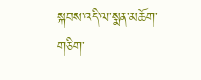སྐབས་འདི་ལ་སྨན་མཆོག་གཅིག་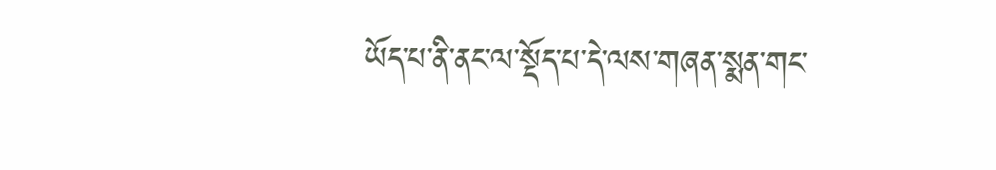ཡོད་པ་ནི་ནང་ལ་སྡོད་པ་དེ་ལས་གཞན་སྨན་གང་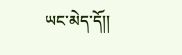ཡང་མེད་དོ།།